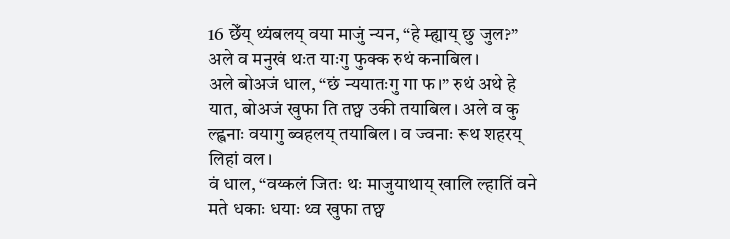16 छेँय् थ्यंबलय् वया माजुं न्यन, “हे म्ह्याय् छु जुल?” अले व मनुखं थःत याःगु फुक्क रुथं कनाबिल।
अले बोअजं धाल, “छं न्ययातःगु गा फ।” रुथं अथे हे यात, बोअजं खुफा ति तछ्व उकी तयाबिल। अले व कु ल्ह्वनाः वयागु ब्वहलय् तयाबिल। व ज्वनाः रूथ शहरय् लिहां वल।
वं धाल, “वय्कलं जितः थः माजुयाथाय् खालि ल्हातिं वने मते धकाः धयाः थ्व खुफा तछ्व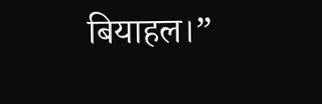बियाहल।”